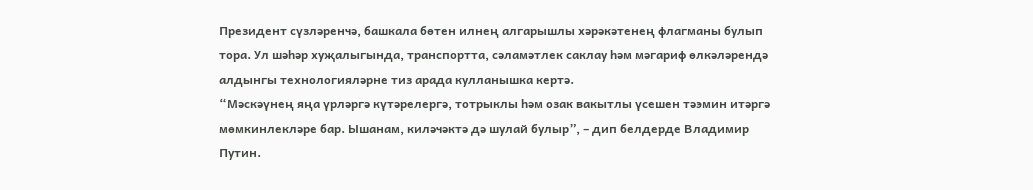Президент сүзләренчә, башкала бөтен илнең алгарышлы хәрәкәтенең флагманы булып тора. Ул шәһәр хуҗалыгында, транспортта, сәламәтлек саклау һәм мәгариф өлкәләрендә алдынгы технологияләрне тиз арада кулланышка кертә.
“Мәскәүнең яңа үрләргә күтәрелергә, тотрыклы һәм озак вакытлы үсешен тәэмин итәргә мөмкинлекләре бар. Ышанам, киләчәктә дә шулай булыр”, – дип белдерде Владимир Путин.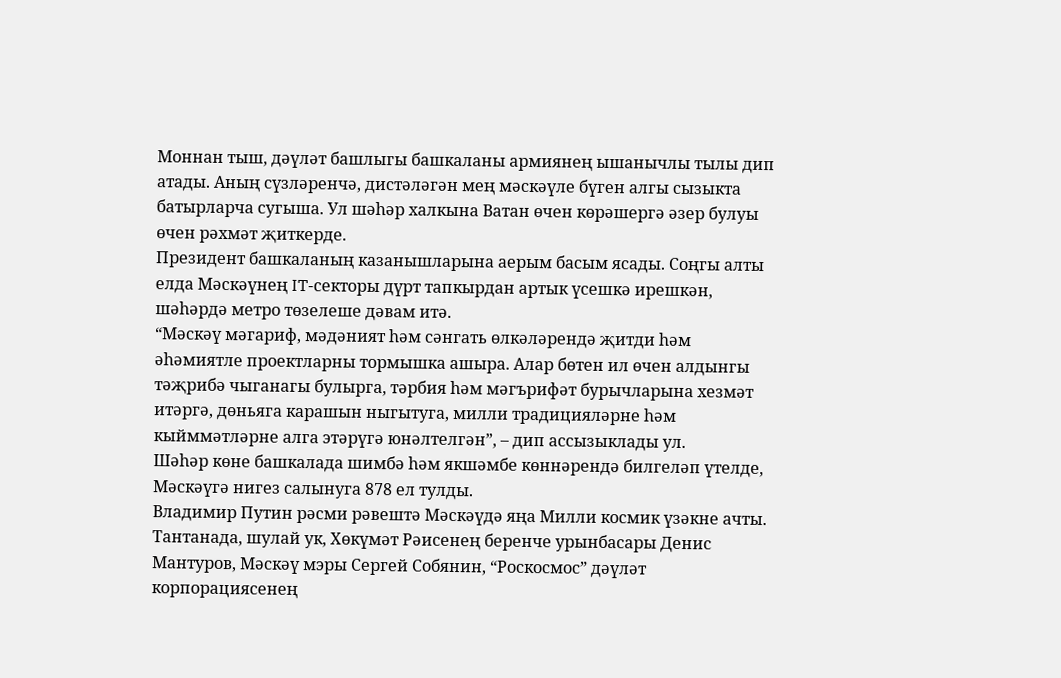Моннан тыш, дәүләт башлыгы башкаланы армиянең ышанычлы тылы дип атады. Аның сүзләренчә, дистәләгән мең мәскәүле бүген алгы сызыкта батырларча сугыша. Ул шәһәр халкына Ватан өчен көрәшергә әзер булуы өчен рәхмәт җиткерде.
Президент башкаланың казанышларына аерым басым ясады. Соңгы алты елда Мәскәүнең IT-секторы дүрт тапкырдан артык үсешкә ирешкән, шәһәрдә метро төзелеше дәвам итә.
“Мәскәү мәгариф, мәдәният һәм сәнгать өлкәләрендә җитди һәм әһәмиятле проектларны тормышка ашыра. Алар бөтен ил өчен алдынгы тәҗрибә чыганагы булырга, тәрбия һәм мәгърифәт бурычларына хезмәт итәргә, дөньяга карашын ныгытуга, милли традицияләрне һәм кыйммәтләрне алга этәрүгә юнәлтелгән”, – дип ассызыклады ул.
Шәһәр көне башкалада шимбә һәм якшәмбе көннәрендә билгеләп үтелде, Мәскәүгә нигез салынуга 878 ел тулды.
Владимир Путин рәсми рәвештә Мәскәүдә яңа Милли космик үзәкне ачты. Тантанада, шулай ук, Хөкүмәт Рәисенең беренче урынбасары Денис Мантуров, Мәскәү мэры Сергей Собянин, “Роскосмос” дәүләт корпорациясенең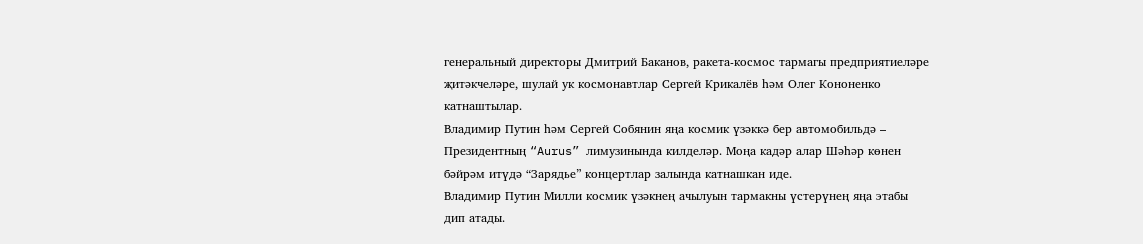генеральный директоры Дмитрий Баканов, ракета-космос тармагы предприятиеләре җитәкчеләре, шулай ук космонавтлар Сергей Крикалёв һәм Олег Кононенко катнаштылар.
Владимир Путин һәм Сергей Собянин яңа космик үзәккә бер автомобильдә – Президентның “Aurus” лимузинында килделәр. Моңа кадәр алар Шәһәр көнен бәйрәм итүдә “Зарядье” концертлар залында катнашкан иде.
Владимир Путин Милли космик үзәкнең ачылуын тармакны үстерүнең яңа этабы дип атады.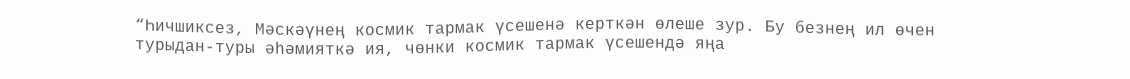“Һичшиксез, Мәскәүнең космик тармак үсешенә керткән өлеше зур. Бу безнең ил өчен турыдан-туры әһәмияткә ия, чөнки космик тармак үсешендә яңа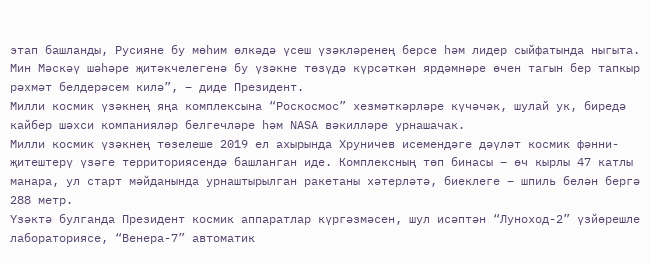этап башланды, Русияне бу мөһим өлкәдә үсеш үзәкләренең берсе һәм лидер сыйфатында ныгыта. Мин Мәскәү шәһәре җитәкчелегенә бу үзәкне төзүдә күрсәткән ярдәмнәре өчен тагын бер тапкыр рәхмәт белдерәсем килә”, – диде Президент.
Милли космик үзәкнең яңа комплексына “Роскосмос” хезмәткәрләре күчәчәк, шулай ук, биредә кайбер шәхси компанияләр белгечләре һәм NASA вәкилләре урнашачак.
Милли космик үзәкнең төзелеше 2019 ел ахырында Хруничев исемендәге дәүләт космик фәнни-җитештерү үзәге территориясендә башланган иде. Комплексның төп бинасы – өч кырлы 47 катлы манара, ул старт мәйданында урнаштырылган ракетаны хәтерләтә, биеклеге – шпиль белән бергә 288 метр.
Үзәктә булганда Президент космик аппаратлар күргәзмәсен, шул исәптән “Луноход-2” үзйөрешле лабораториясе, “Венера-7” автоматик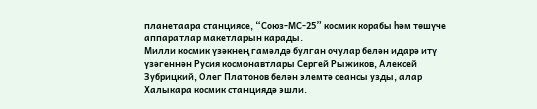планетаара станциясе, “Союз-МС-25” космик корабы һәм төшүче аппаратлар макетларын карады.
Милли космик үзәкнең гамәлдә булган очулар белән идарә итү үзәгеннән Русия космонавтлары Сергей Рыжиков, Алексей Зубрицкий, Олег Платонов белән элемтә сеансы узды, алар Халыкара космик станциядә эшли.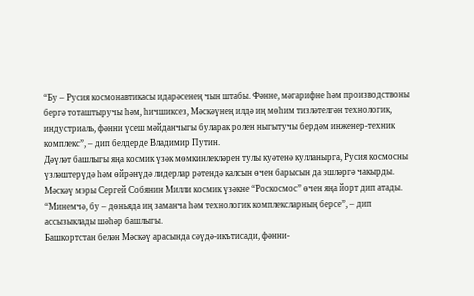“Бу – Русия космонавтикасы идарәсенең чын штабы. Фәнне, мәгарифне һәм производствоны бергә тоташтыручы һәм, һичшиксез, Мәскәүнең илдә иң мөһим тизләтелгән технологик, индустриаль, фәнни үсеш мәйданчыгы буларак ролен ныгытучы бердәм инженер-техник комплекс”, – дип белдерде Владимир Путин.
Дәүләт башлыгы яңа космик үзәк мөмкинлекләрен тулы куәтенә кулланырга, Русия космосны үзләштерүдә һәм өйрәнүдә лидерлар рәтендә калсын өчен барысын да эшләргә чакырды.
Мәскәү мэры Сергей Собянин Милли космик үзәкне “Роскосмос” өчен яңа йорт дип атады. “Минемчә, бу – дөньяда иң заманча һәм технологик комплексларның берсе”, – дип ассызыклады шәһәр башлыгы.
Башкортстан белән Мәскәү арасында сәүдә-икътисади, фәнни-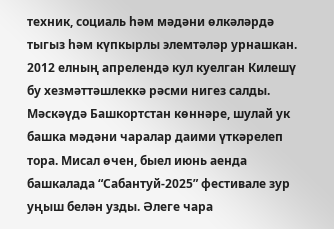техник, социаль һәм мәдәни өлкәләрдә тыгыз һәм күпкырлы элемтәләр урнашкан. 2012 елның апрелендә кул куелган Килешү бу хезмәттәшлеккә рәсми нигез салды.
Мәскәүдә Башкортстан көннәре, шулай ук башка мәдәни чаралар даими үткәрелеп тора. Мисал өчен, быел июнь аенда башкалада “Сабантуй-2025” фестивале зур уңыш белән узды. Әлеге чара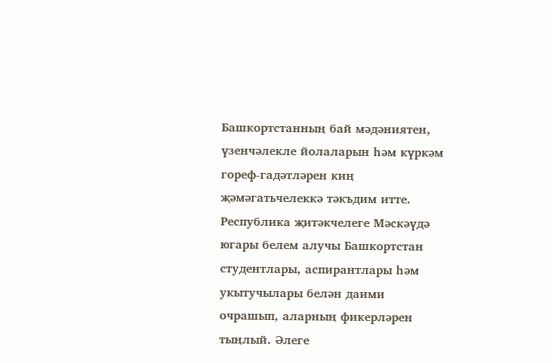Башкортстанның бай мәдәниятен, үзенчәлекле йолаларын һәм күркәм гореф-гадәтләрен киң җәмәгатьчелеккә тәкъдим итте.
Республика җитәкчелеге Мәскәүдә югары белем алучы Башкортстан студентлары, аспирантлары һәм укытучылары белән даими очрашып, аларның фикерләрен тыңлый. Әлеге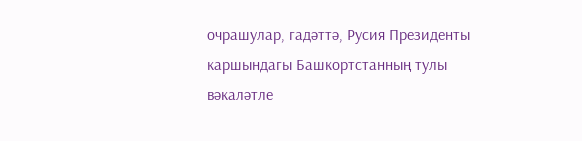очрашулар, гадәттә, Русия Президенты каршындагы Башкортстанның тулы вәкаләтле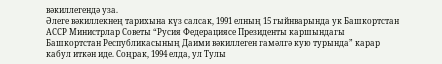вәкиллегендә уза.
Әлеге вәкиллекнең тарихына күз салсак, 1991 елның 15 гыйнварында ук Башкортстан АССР Министрлар Советы “Русия Федерациясе Президенты каршындагы Башкортстан Республикасының Даими вәкиллеген гамәлгә кую турында” карар кабул иткән иде. Соңрак, 1994 елда, ул Тулы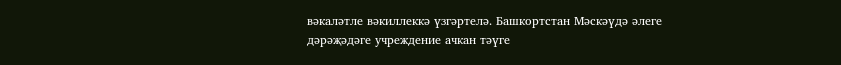вәкаләтле вәкиллеккә үзгәртелә. Башкортстан Мәскәүдә әлеге дәрәҗәдәге учреждение ачкан тәүге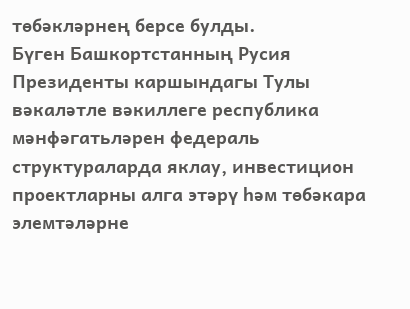төбәкләрнең берсе булды.
Бүген Башкортстанның Русия Президенты каршындагы Тулы вәкаләтле вәкиллеге республика мәнфәгатьләрен федераль структураларда яклау, инвестицион проектларны алга этәрү һәм төбәкара элемтәләрне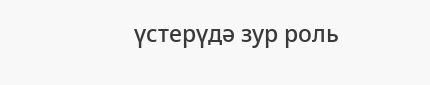үстерүдә зур роль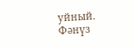уйный.
Фәнүз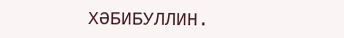ХӘБИБУЛЛИН.